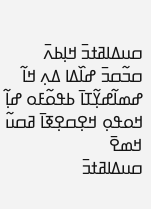ߛߎߡߊߥߙߏ߫ ߞߊ߲ߕߍ߫
ߛߏ߬ߛߏ߫ ߝߊ߰ߡߊ ߡߍ߲ ߞߊ߬ ߝߘߊ߬ߝߌ߲߬ߠߊ߫ ߕߟߋ߬ߓߋ ߝߊ߲߬ ߞߋߟߋ߲ ߞߐ߲ߛߐ߲ߧߊ߫ ߥߛߎ߬ ߞߘߐ߫
ߛߎߡߊߥߙߏ߫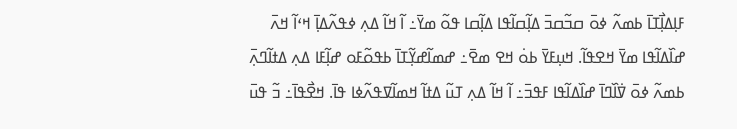ߓߊ߲ߡߊ߲߯ߠߊ߫ ߕߘߍ߬ ߦߋ߫ ߛߏ߬ߛߏ߫ ߡߊ߲߬ߛߊ߬ߟߊ ߡߊ߲߬ߛߊ ߟߋ߬ ߘߌ߫߸ ߊ߬ ߞߊ߬ ߡߍ߲ ߦߟߍ߬ߡߊ߲߫ ߞߵߊ߬ ߞߍ߫ ߝߊ߰ߡߊ߬ߟߊ ߘߌ߫ ߞߐߟߊ߬. ߞߎ߲ߓߌ߫ ߕߋ߭ ߞߐ ߘߐ߫߸ ߝߘߊ߬ߝߌ߲߬ߠߊ߫ ߕߟߋ߬ߓߋ ߝߊ߲߬ߓߊ ߡߍ߲ ߡߙߊ߬ߣߍ߲߫ ߕߘߍ߬ ߦߋ߫ ߜ߭ߊ߰ߣߊ߫ ߝߊ߰ߡߊ߬ߟߊ ߓߟߏ߫߸ ߊ߬ ߞߊ߬ ߡߍ߲ ߠߎ߬ ߡߙߊ߬ ߞߘߊ߬ߜߟߍ߬ߦߊ ߟߊ߫. ߞߐ߯ߟߊ߫߸ ߏ߬ ߟߎ߫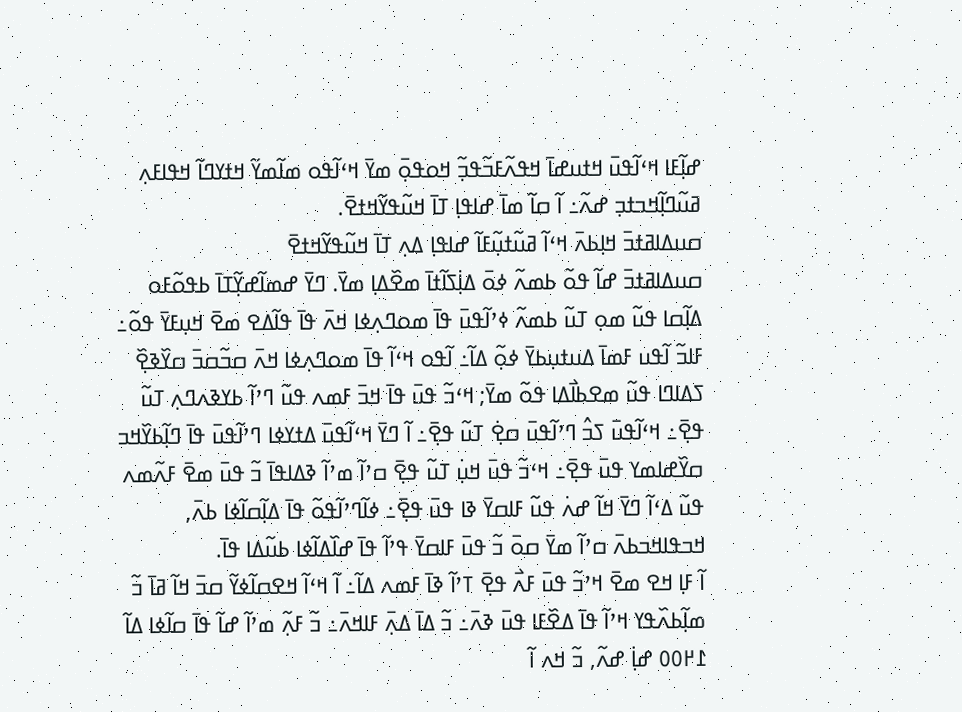ߝߊ߲߬ߓߊ ߞߵߊ߬ߟߎ߫ ߞߙߎߝߊ߫ ߞߟߍ߬ߓߏ߬ߟߏ߲߬ ߞߋߟߋ߲߫ ߘߌ߫ ߞߵߊ߬ߟߋ ߘߊ߬ߘߌ߬ ߞߙߌߣߊ߬ ߞߟߊߓߍ߲ ߥߎ߬ߣߊ߲߬ߞߏߙߏ߲ ߝߍ߬߸ ߊ߬ ߛߊ߬ ߘߊ߫ ߝߊߟߊ߲ ߠߊ߫ ߞߎ߬ߟߌ߬ߞߙߐ߫.
ߛߎߡߊߥߙߏ߫ ߞߊ߲ߕߍ߫ ߞߵߊ߬ ߥߎ߬ߙߎ߲߬ߓߊ߬ ߝߊߟߊ߲ ߡߍ߲ ߠߊ߫ ߞߎ߬ߟߌ߬ߞߙߐ߫
ߛߎߡߊߥߙߏ߫ ߝߊ߬ ߟߋ߬ ߕߘߍ߬ ߦߋ߫ ߡߊ߲߭ߖߊ߬ߙߊ߫ ߘߐ߰ߡߊ߲ ߘߌ߫. ߣߌ߫ ߝߘߊ߬ߝߌ߲߬ߠߊ߫ ߕߟߋ߬ߓߋ ߡߊ߲߬ߛߊ ߟߎ߬ ߘߋ߲ ߠߎ߬ ߕߘߍ߬ ߦߴߊ߬ߟߎ߫ ߟߊ߫ ߘߋߣߍ߲ߦߊ ߞߍ߫ ߟߊ߫ ߟߊ߬ߡߐ ߘߐ߫ ߞߎ߲ߓߌ߫ ߟߋ߬߸ ߓߊߏ߬ ߊ߬ߟߎ ߓߘߊ߫ ߡߎߙߎ߲ߕߌ߫ ߦߋ߲߬ ߡߊ߬߸ ߊ߬ߟߋ ߞߵߊ߬ ߟߊ߫ ߘߋߣߍ߲ߦߊ ߞߍ߫ ߛߏ߬ߛߏ߫ ߛߌ߰ߢߐ߲߰ ߖߡߊߣߊ ߟߎ߬ ߘߐߕߊ߯ߡߊ ߟߋ߬ ߘߌ߫; ߞߵߏ߬ ߟߎ߫ ߟߊ߫ ߞߏ߫ ߓߘߍ ߟߎ߬ ߣߴߊ߬ ߕߌߢߍߣߍ߲ ߠߎ߬ ߟߐ߲߫߸ ߞߵߊ߬ߟߎ߫ ߖߏ߮ ߣߴߊ߬ߟߎ߫ ߛߐ߲߭ ߠߎ߬ ߟߐ߲߫߸ ߊ߬ ߣߌ߫ ߞߵߊ߬ߟߎ߫ ߡߙߌߦߊ ߣߴߊ߬ߟߎ߫ ߟߊ߫ ߣߊ߲߬ߕߌ߰ߞߏ ߛߌ߰ߝߊߘߌ ߟߎ߫ ߟߐ߲߫߸ ߞߵߏ߬ ߟߎ߫ ߞߎ߲߭ ߠߎ߬ ߟߐ߲߫ ߛߴߊ߬ ߘߴߊ߬ ߢߡߊߟߊ߫ ߏ߬ ߟߎ߫ ߘߐ߫ ߓߍ߬ߘߍ ߟߎ߬ ߡߵߊ߬ ߣߌ߫ ߞߊ߬ ߝߍ߭ ߟߎ߬ ߓߊߛߌ߫ ߢߊ ߟߎ߫ ߟߐ߲߫߸ ߦߊ߬ߣߴߊ߬ߟߋ߬ ߟߊ߫ ߡߊ߲߬ߛߊ߬ߦߊ ߕߍ߫, ߞߏߟߊߞߏߕߍ߫ ߛߴߊ߬ ߘߌ߫ ߛߋ߫ ߏ߬ ߟߎ߫ ߓߊߛߌ߫ ߟߴߊ߬ ߟߊ߫ ߝߊ߰ߡߊ߬ߦߊ ߕߎ߬ߡߊ ߟߊ߫.
ߊ߬ ߓߊ߲ ߞߐ ߘߐ߫ ߞߴߏ߬ ߟߎ߫ ߓߍ߯ ߟߐ߲߫ ߠߴߊ߬ ߢߊ߫ ߓߘߍ ߡߊ߬߸ ߊ߬ ߞߵߊ߬ ߞߐߛߊ߬ߦߌ߬ ߛߏ߫ ߞߊ߬ ߥߊ߫ ߏ߬ ߘߊ߲߬ߕߍ߰ߟߌ ߞߴߊ߬ ߟߊ߫ ߡߐ߰ߓߊ ߟߎ߫ ߢߍ߫߸ ߏ߬ ߡߊ߫ ߡߍ߲߫ ߓߊߞߍ߫߸ ߏ߬ ߓߍ߲߬ ߘߴߊ߬ ߝߊ߬ ߟߊ߫ ߛߊ߬ߦߊ ߡߊ߬ ߁߂߀߀ ߝߊ߲߭ ߝߍ߬, ߏ߬ ߞߍ ߊ߬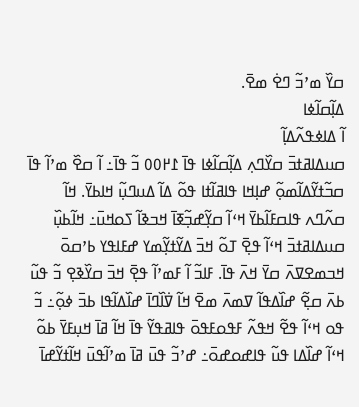ߛߌ߰ ߘߴߏ߬ ߣߐ߭ ߘߐ߫.
ߡߊ߲߬ߛߊ߬ߦߊ
ߊ߬ ߡߊߦߟߍ߬ߡߊ߲߬
ߛߎߡߊߥߙߏ߫ ߛߌ߰ߣߍ߲ ߡߊ߲߬ߛߊ߬ߦߊ ߟߊ߫ ߁߂߀߀ ߏ߬ ߟߊ߫߸ ߊ߬ ߛߐ߰ ߘߴߊ߬ ߟߊ߫ ߛߏ߬ߙߌ߬ߡߊ߬ߘߋ߲߬ ߝߊ߲ߞߊ ߟߊߥߊ߬ߙߊ ߟߋ߬ ߡߊ߬ ߡߎߣߎ߲߬ ߞߊߕߌ߫. ߞߊ߬ ߛߍ߬ߣߍ ߟߊߛߓߊ߬ߕߌ߫ ߞߵߊ߬ ߛߌ߲߬ߝߏ߲߬ߧߊ߫ ߞߏߢߊ߬ ߖߋߞߎ߫߸ ߞߊ߬ߕߎ߲߰ ߛߎߡߊߥߙߏ߫ ߞߵߊ߬ ߟߐ߲߫ ߠߋ߬ ߞߏ߫ ߡߌ߬ߙߌ߲߬ߘߌ ߝߓߊߟߌ ߕߴߛߋ߫ ߞߏߘߐߜߍ߫ ߛߌ߫ ߞߍ߫ ߟߊ߫. ߓߊߏ߬ ߊ߬ ߓߘߴߊ߬ ߟߐ߲߫ ߞߏ߫ ߛߌ߰ߢߐ߲ ߏ߬ ߟߎ߬ ߕߍ߫ ߛߐ߲߬ ߝߊ߰ߡߟߊ߬ ߜߘߍ߫ ߘߐ߫ ߞߊ߬ ߜ߭ߊ߰ߣߊ߫ ߝߊ߰ߡߊ߬ߟߊ ߕߏ߫ ߦߋ߲߬߸ ߏ߬ ߟߋ ߞߵߊ߬ ߟߐ߬ ߞߟߍ߬ ߓߟߋߓߟߋ߫ ߟߊߥߟߌ߬ ߟߊ߫ ߞߊ߬ ߥߊ߫ ߞߎ߲ߓߌ߫ ߕߋ߬ ߞߵߊ߬ ߝߊ߰ߡߊ ߟߎ߬ ߟߊߝߋߝߋ߫߸ ߝߴߏ߬ ߟߎ߫ ߥߊ߫ ߘߴߊ߬ߟߎ߫ ߞߊ߬ߙߌ߬ߝߊ߫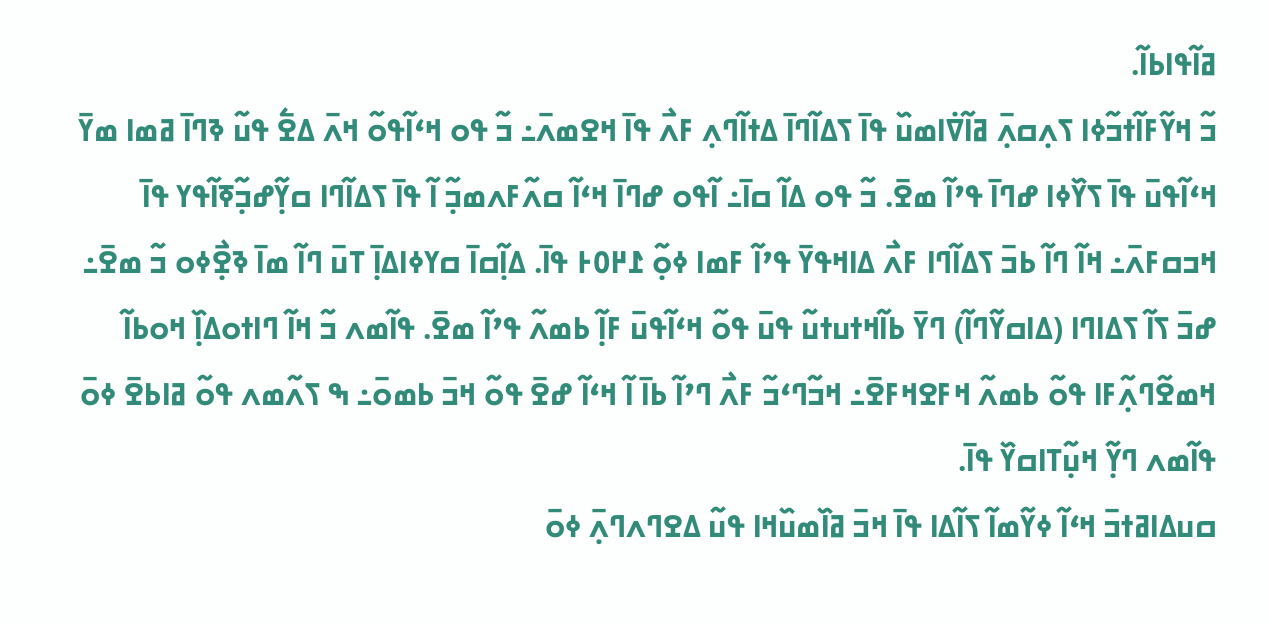ߥߊ߬ߟߊߕߊ߬.
ߏ߬ ߞߌ߬ߓߊ߬ߙߏ߬ߦߊ ߖߍ߲ߛߍ߲߫ ߥߊ߬ߜ߭ߊߘߎ߰ ߟߊ߫ ߖߡߊ߬ߣߊ߫ ߡߙߊ߬ߣߍ߲ ߓߍ߯ ߟߊ߫ ߞߐߘߍ߫߸ ߏ߬ ߟߋ ߞߵߊ߬ߟߋ߬ ߞߍ߫ ߡߐ߱ ߟߎ߬ ߢߣߊ߫ ߥߘߊ ߘߌ߫ ߞߵߊ߬ߟߎ߫ ߟߊ߫ ߖߌ߰ߦߊ ߝߣߊ߫ ߟߴߊ߬ ߘߐ߫. ߏ߬ ߟߋ ߡߊ߬ ߛߊ߫߸ ߊ߬ߟߋ ߝߣߊ߫ ߞߵߊ߬ ߛߍ߬ߓߍߘߏ߲߬ ߊ߬ ߟߊ߫ ߖߡߊ߬ߣߊ ߛߌ߲߬ߝߏ߲߬ߧߊ߬ߟߌ ߟߊ߫ ߞߏߛߓߍ߫߸ ߞߊ߬ ߣߊ߬ ߕߏ߫ ߖߡߊ߬ߣߊ ߓߍ߯ ߡߊߞߟߌ߫ ߟߴߊ߬ ߓߘߊ ߦߋ߲߬ ߁߂߀߅ ߟߊ߫. ߡߊ߲߬ߛߊ߫ ߛߌߦߊߡߊ߲߫ ߠߎ߫ ߣߊ߬ ߘߊ߫ ߢߐ߲߯ߦߋ ߏ߬ ߘߐ߫߸ ߝߏ߫ ߖߊ߬ ߖߡߊߣߊ (ߡߊߛߌ߬ߣߊ߬) ߣߌ߫ ߕߊ߬ߞߙߎߙߎ߬ ߟߎ߫ ߟߋ߬ ߞߵߊ߬ߟߎ߫ ߓߊ߲߬ ߕߘߍ߬ ߟߴߊ߬ ߘߐ߫. ߟߊ߬ߘߍ ߏ߬ ߞߊ߬ ߣߊߙߋߡߊ߲߰ ߞߋߕߊ߬ ߞߘߐ߬ߣߍ߲߬ߓߊ ߟߋ߬ ߕߘߍ߬ ߞߓߐߞߓߐ߫߸ ߞߏ߬ߣߵߏ߬ ߓߍ߯ ߣߴߊ߬ ߕߊ߫ ߊ߬ ߞߵߊ߬ ߝߐ߫ ߟߋ߬ ߞߏ߫ ߕߘߋ߫߸ ߒ ߖߍ߬ߘߍ ߟߋ߬ ߥߊߕߐ߫ ߦߋ߫ ߟߊ߬ߘߍ ߣߌ߲߬ ߞߎ߲߬ߠߊߛߌ߰ ߟߊ߫.
ߛߎߡߊߥߙߏ߫ ߞߵߊ߬ ߦߌ߬ߘߊ߬ ߖߊ߬ߡߊ ߟߊ߫ ߞߏ߫ ߥߊ߰ߘߎ߰ߞߊ ߟߎ߬ ߡߐߣߍߣߍ߲߫ ߦߋ߫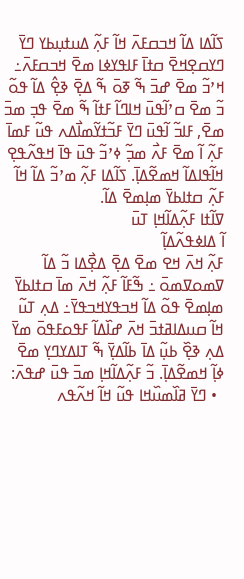ߖߊ߬ߡߊ ߡߊ߬ ߞߏߛߓߍ߫ ߞߊ߬ ߓߍ߲߬ ߡߎߙߎ߲ߕߌ ߣߌ߫ ߣߌߛߐ߲ߞߐ߫ ߛߙߊ߫ ߓߊߟߌߦߊ ߘߐ߫ ߞߏߛߓߍ߫߸ ߞߴߏ߬ ߘߐ߫ ߝߏ߫ ߒ߬ ߧߋ߫ ߒ߬ ߡߐ߲߫ ߢߐ߲߮ ߡߊ߬ ߟߋ߬ ߏ߬ ߘߐ߫ ߛߴߊ߬ߟߎ߫ ߞߊߣߊ߬ ߓߙߊ߬ ߒ߬ ߘߐ߫ ߟߏ߲ ߘߏ߫ ߘߐ߫, ߓߊߏ߬ ߊ߬ߟߎ߫ ߣߌ߫ ߓߏ߬ߙߌ߬ߘߊ߯ߡߍ ߟߎ߬ ߓߘߊ߫ ߓߍ߲߬ ߊ߬ ߘߐ߫ ߓߍ߯ ߘߏ߲߬ ߦߴߏ߬ ߟߎ߫ ߟߊ߫ ߞߟߍ߬ߟߐ߲ ߞߊ߬ߟߊߡߊ߬ ߞߘߐ߬ߡߊ߲߫. ߖߊ߬ߡߊ ߓߍ߲߬ ߘߴߏ߬ ߡߊ߬ ߞߊ߬ ߓߍ߲߬ ߛߙߊߕߌ߫ ߘߊ߲ߘߐ߫ ߡߊ߬.
ߜߊ߬ߙߊ ߓߍ߲߬ߡߊ߬ߞߊ߲ ߠߎ߫
ߊ߬ ߡߊߦߟߍ߬ߡߊ߲߬
ߓߍ߲߬ ߞߍ߫ ߞߐ ߘߐ߫ ߡߐ߲߫ ߡߐ߲߯ߡߊ ߏ߬ ߡߊ߬ ߜߘߋߜߘߋ߫ ߸ ߒ߬ߓߊ߬ ߓߍ߲߬ ߞߍ߫ ߘߊ߫ ߛߙߊߕߌ߫ ߘߊ߲ߘߐ߫ ߟߋ߬ ߡߊ߬ ߞߏߟߌߞߏߟߌ߫߸ ߡߍ߲ ߠߎ߬ ߞߊ߬ ߛߎߡߊߥߙߏ߫ ߞߍ߫ ߝߊ߰ߡߊ߬ ߓߟߋߓߟߋ߫ ߘߌ߫ ߡߍ߲ ߢߐ߲߰ ߕߎ߲߬ ߡߊ߫ ߕߊ߬ߡߌ߲߫ ߒ߬ ߠߊߡߌߣߌ߲ ߘߐ߫ ߦߊ߲߬ ߞߘߐ߬ߡߊ߲߫. ߏ߬ ߓߍ߲߬ߡߊ߬ߞߊ߲ ߘߏ߫ ߟߎ߫ ߝߟߍ߫:
  • ߣߌ߫ ߥߊ߰ߘߎ߰ߞߊ ߟߎ߬ ߞߊ߬ ߞߍ߬ߟߍ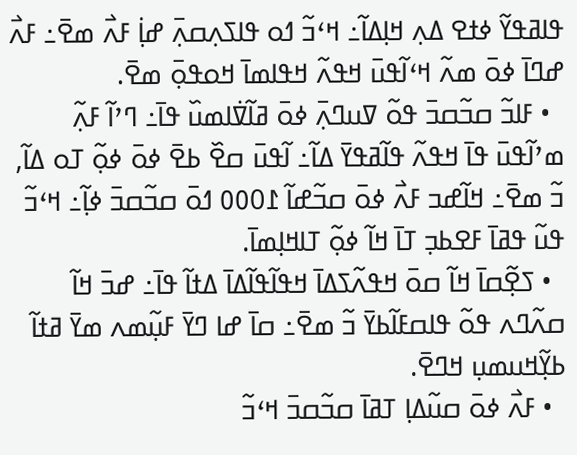ߟߊߥߟߌ߬ ߦߙߐ ߡߍ߲ ߞߊ߲ߡߊ߬߸ ߞߵߏ߬ ߗߋ ߟߊߖߍ߲ߛߍ߲߫ ߝߊ߲߭ ߓߍ߯ ߘߐ߫߸ ߓߍ߯ ߝߣߊ߫ ߦߋ߫ ߘߍ߬ ߞߵߊ߬ߟߎ߫ ߞߟߍ߬ ߞߟߊߘߊ߫ ߞߋߟߋ߲߫ ߘߐ߫.
  • ߓߊߏ߬ ߛߏ߬ߛߏ߫ ߟߋ߬ ߜߎߣߍ߲߫ ߦߋ߫ ߥߊ߬ߜ߭ߊߘߎ߰ ߟߊ߫߸ ߣߴߊ߬ ߓߍ߲߬ ߘߴߊ߬ߟߎ߫ ߟߊ߫ ߞߟߍ߬ ߟߊ߬ߥߟߌ߫ ߡߊ߬߸ ߊ߬ߟߎ߫ ߛߐ߰ ߕߐ߫ ߦߋ߫ ߦߋ߲߬ ߠߋ ߡߊ߬, ߏ߬ ߘߐ߫߸ ߞߊ߬ߝߏ ߓߍ߯ ߦߋ߫ ߛߏ߬ߝߊ߬ ߁0߀߀ ߗߋ߫ ߛߏ߬ߛߏ߫ ߦߊ߲߬߸ ߞߵߏ߬ ߟߎ߬ ߟߥߊ߫ ߓߐߕߏ߲ ߠߊ߫ ߞߊ߬ ߦߋ߲߬ ߠߊߞߊ߲ߘߊ߫.
  • ߖߐ߲߬ߛߊ߫ ߞߊ߬ ߛߋ߫ ߞߟߍ߬ߖߡߊ߫ ߞߟߊ߬ߟߊ߬ߡߊ߫ ߡߙߊ߬ ߟߊ߫߸ ߝߏ߫ ߞߊ߬ ߛߍ߬ߣߍ ߟߋ߬ ߟߊߛߓߊ߬ߕߌ߫ ߏ߬ ߘߐ߫߸ ߛߊ߫ ߝߊ ߣߌ߫ ߓߎ߲߬ߘߍ ߘߌ߫ ߥߙߊ߬ ߕߌ߲߬ߞߎߘߎ߲ ߞߣߐ߫.
  • ߓߍ߯ ߦߋ߫ ߛߎ߬ߡߊ߲ ߠߥߊ߫ ߛߏ߬ߛߏ߫ ߞߵߏ߬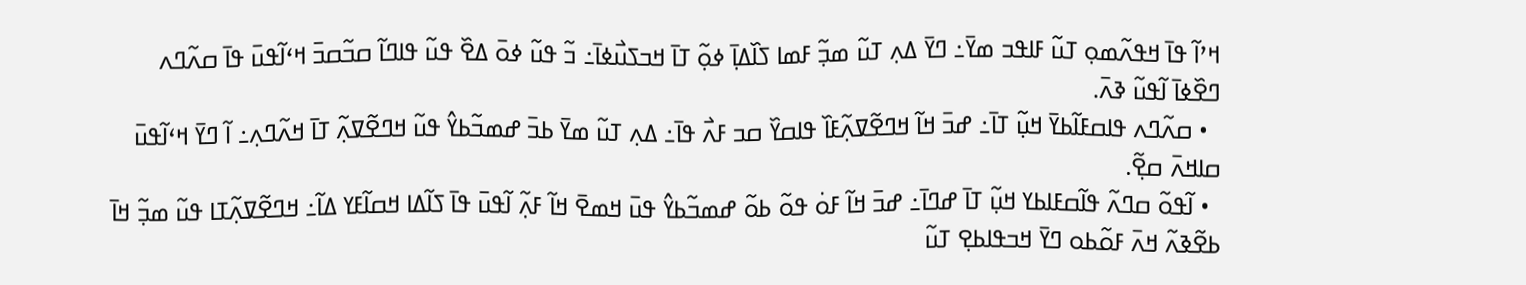ߞߴߊ߬ ߟߊ߫ ߞߟߍ߬ߘߋ߲ ߠߎ߬ ߓߊߟߏ ߘߌ߫߸ ߣߌ߫ ߡߍ߲ ߠߎ߬ ߘߏ߲߬ ߓߘߊ ߖߊ߰ߡߊ߲߫ ߦߋ߲߬ ߠߊ߫ ߞߏߖߎ߯ߦߊ߫߸ ߏ߬ ߟߎ߬ ߦߋ߫ ߡߐ߰ ߟߎ߬ ߟߊߣߊ߬ ߛߏ߬ߛߏ߫ ߞߵߊ߬ߟߎ߫ ߟߊ߫ ߛߍ߬ߣߍ ߣߐ߰ߦߊ߫ ߊ߬ߟߎ߬ ߢߍ߫.
  • ߛߍ߬ߣߍ ߟߊߛߓߊ߬ߕߌ߫ ߞߎ߲߬ ߠߊ߫߸ ߝߏ߫ ߞߊ߬ ߞߣߐ߬ߜߍ߲߬ߓߊ߰ ߟߊߛߌ߰ ߛߏ ߓߍ߯ ߟߊ߫߸ ߡߍ߲ ߠߎ߬ ߘߌ߫ ߕߏ߫ ߝߘߏ߬ߕߌ߮ ߟߎ߬ ߞߣߐ߬ߜߍ߲߬ ߠߊ߫ ߞߍ߬ߣߍ߲߸ ߊ߬ ߣߌ߫ ߞߵߊ߬ߟߎ߫ ߛߊߞߍ߫ ߛߐ߲߬.
  • ߊ߬ߟߋ߬ ߛߣߍ߬ ߟߊ߬ߛߓߊߕߌ ߞߎ߲߬ ߠߊ߫ ߝߣߊ߫߸ ߝߏ߫ ߞߊ߬ ߓߋ߭ ߟߋ߬ ߕߋ߬ ߝߘߏ߬ߕߌ߮ ߟߎ߫ ߞߘߐ߫ ߞߊ߬ ߓߍ߲߬ ߊ߬ߟߎ߫ ߟߊ߫ ߖߊ߬ߡߊ ߞߛߊ߬ߓߌ ߡߊ߬߸ ߞߣߐ߬ߜߍ߲߬ߠߊ ߟߎ߬ ߘߏ߲߬ ߞߊ߫ ߕߐ߬ߢߍ߬ ߞߍ߫ ߓߋ߬ߕߋ ߣߌ߫ ߞߏߟߊߕߐ߲ ߠߎ߬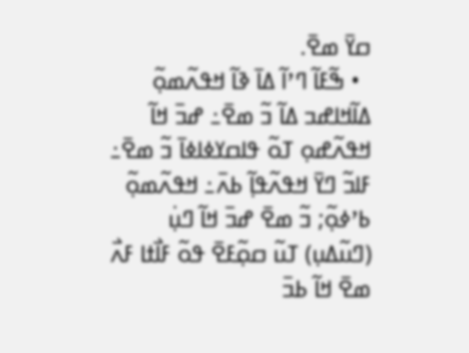ߛߌ߫ ߘߐ߫.
  • ߒ߬ߓߊ߬ ߣߴߊ߬ ߡߊ߫ ߢߊ߬ ߞߟߍ߬ߘߋ߲߬ ߡߊ߬ߞߊߝߏ ߡߊ߬ ߏ߬ ߘߐ߫߸ ߝߏ߫ ߞߊ߬ ߞߟߍ߬ߝߋ߲ ߠߋ߬ ߟߊߛߌߦߊߦߊ߫ ߏ߬ ߘߐ߫߸ ߓߊߏ߬ ߣߌ߫ ߞߟߍ߬ߟߊ߲߬ ߕߍ߫߸ ߞߟߍ߬ߘߋ߲߬ ߕߴߦߋ߲߬; ߏ߬ ߘߐ߫ ߝߏ߫ ߞߊ߬ ߣߎ߲߭ (ߣߎ߬ߡߎ߲) ߠߎ߬ ߛߋ߲߬ߓߐ߫ ߟߋ߬ ߓߊ߯ߙߊ ߓߍ߯ ߘߐ߫ ߞߊ߬ ߕߏ߫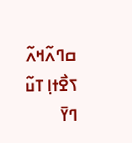ߛߣߍ߬ߞߍ߬ ߖߐ߯ߙߊ߲ ߠߎ߬ ߣߌ߫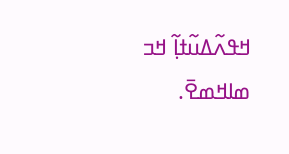ߞߟߍ߬ߡߎ߬ߙߊ߲߬ ߞߏ ߘߊߞߘߐ߫.